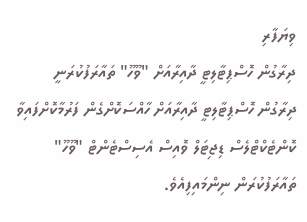ވިޔަފާރި
ދިރާގުން ހޮސްޕިޓާލިޓީ ދާއިރާއަށް "ވޫހޫ" ތައާރަފުކުރަނީ
ދިރާގުން ހޮސްޕިޓާލިޓީ ދާއިރާއަށް ހާއްސަކޮށްގެން ފަރުމާކޮށްފައިވާ ކޮންޓެކްޓްލެސް ޑިޖިޓަލް ވޮއިސް އެސިސްޓެންޓް "ވޫހޫ" ތައާރަފުކުރަން ނިންމައިފިއެވެ.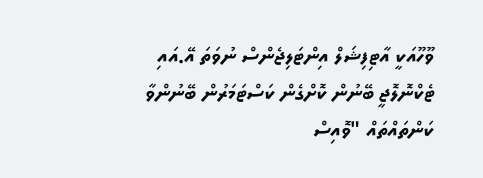ވޫހޫއަކީ އާޓިފިޝަލް އިންޓަލިޖެންސް ނުވަތަ އޭ.އައި ޓެކްނޮލޮޖީ ބޭނުން ކޮށްގެން ކަސްޓަމަރުން ބޭނުންވާ ކަންތައްތައް "ވޮއިސް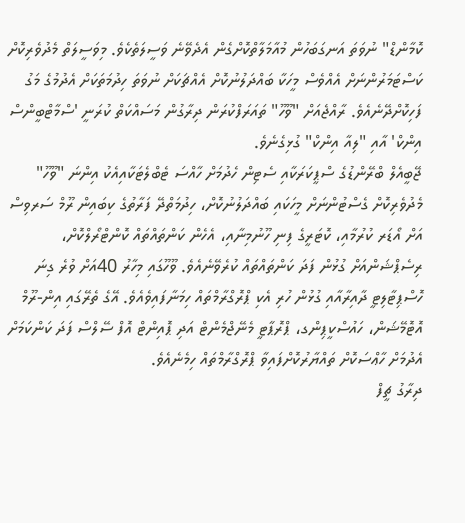ކޮމާންޑް" ނުވަތަ އަނގަބަހުން މުއާމަލާތްކޮށްގެން އެދެވޭނެ ވަސީލަތެކެވެ. މިވަސީލަތް މެދުވެރިކޮށް ކަސްޓަމަރުންނަށް އެއްވެސް މީހަކާ ބައްދަލުނުކޮށް އެއްޗަކަށް ނުވަތަ ހިދުމަތަކަށް އެދުމުގެ މަގު ފަހިކޮށްދޭނެއެވެ. ރާއްޖެއަށް "ވޫހޫ" ތައަރަފްކުރަން ދިރާގުން މަސައްކަތް ކުރަނީ 'ސްމާޓްބީންސް އިންކް' އާއި "ލިއާ އިންކް" ގުޅިގެނެވެ.
ޖޭބީއެލް ބްރޭންޑުގެ ސްޕީކަރަކާއި ސެޓިން ހެދުމަށް ހާއްސަ ޓެބްލެޓަކާއިއެކު އިންނަ "ވޫހޫ" މެދުވެރިކޮށް ގެސްޓުންނަށް މީހަކައި ބައްދަލުނުކޮށް، ހިދުމަތްދޭ ފަރާތުގެ ކިބައިން ރޫމް ސަރވިސް އަށް އޯޑަރ ކުރުމާއި، ކޮޓަރީގެ ފިނި ހޫނުމިނާއި، އެހެން ކަންތައްތައް ކޮންޓްރޯލްކޮށް، ރިސެޕްޝަންއަށް ގުޅުން ފަދަ ކަންތައްތައް ކުރެވޭނެއެވެ. ވޫހޫގައި މިހާރު 40އަށް ވުރެ ގިނަ ހޮސްޕިޓާލިޓީ ދާއިރާއާއި ގުޅުން ހުރި އެކި ޕްރޮގްރާމްތައް ހިމަނާފައިވެއެވެ. އޭގެ ތެރޭގައި އިން-ރޫމް އޮޓޮމޭޝަން، ހައުސްކީޕިންގ، ޕްރޮޕާޓީ މެނޭޖްމެންޓް އަދި ޕޮއިންޓް އޮފް ސޭލްސް ފަދަ ކަންކަމަށް އެދުމަށް ހާޢްސަކޮށް ތައްޔާރުކޮށްފައިވާ ޕްރޮގްރާމްތައް ހިމެނެއެވެ.
ދިރާގު ޗީފް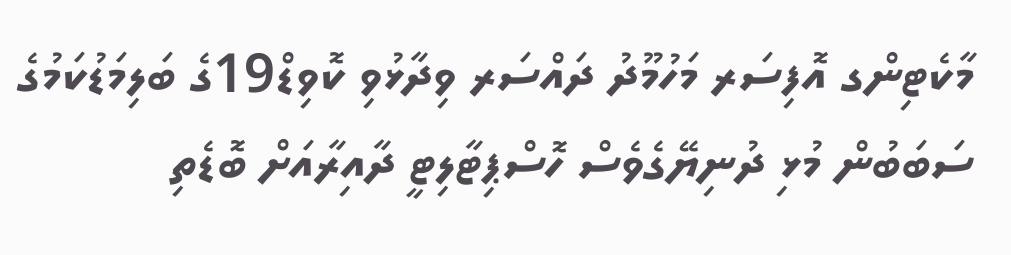މާކެޓިންގ އޮފިސަރ މަހުމޫދު ދައްސަރ ވިދާޅުވި ކޮވިޑް19ގެ ބަލިމަޑުކަމުގެ ސަބަބުން މުޅި ދުނިޔޭގެވެސް ހޮސްޕިޓާލިޓީ ދާއިރާއަށް ބޮޑެތި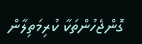ގޮންޖެހުންތަކާ ކުރިމަތިލާން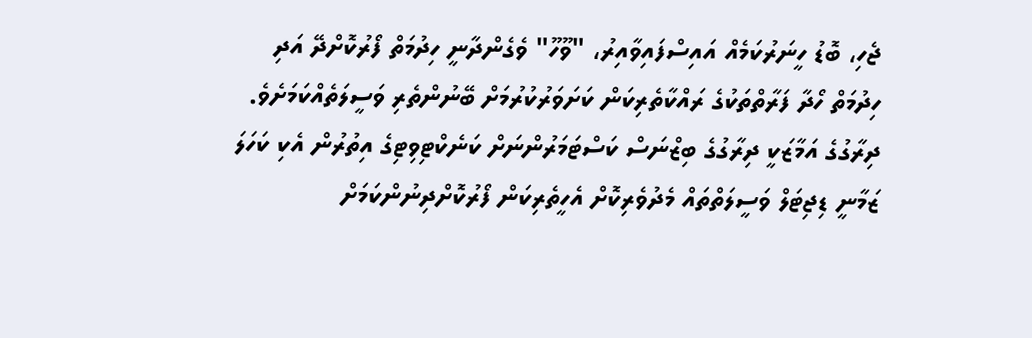ޖެހި، ބޮޑު ހީނަރުކަމެއް އައިސްފައިވާއިރު، "ވޫހޫ" ވެގެންދާނީ ހިދުމަތް ފޯރުކޮށްދޭ އަދި ހިދުމަތް ހޯދާ ފަރާތްތަކުގެ ރައްކާތެރިކަން ކަށަވަރުކުރުމަށް ބޭނުންތެރި ވަސީލަތެއްކަމަށެވެ.
ދިރާގުގެ އަމާޒަކީ ދިރާގުގެ ބިޒްނަސް ކަސްޓަމަރުންނަށް ކަނެކްޓިވިޓިގެ އިތުރުން އެކި ކަހަލަ ޒަމާނީ ޑިޖިޓަލް ވަސީލަތްތައް މެދުވެރިކޮށް އެހީތެރިކަން ފޯރުކޮށްދިނުންކަމަށް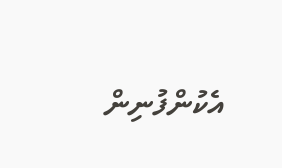އެކުންފުނިން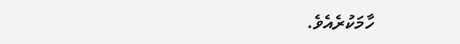ހާމަކުރެއެވެ.